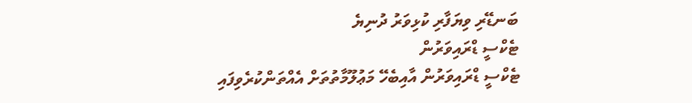ބަނޑޭރި ވިޔަފާރި ކުޅިވަރު ދުނިޔެ
ޓެކްސީ ޑްރައިވަރުން
ޓެކްސީ ޑްރައިވަރުން އާއިބެހޭ މަޢުލޫމާތުތަށް އެއްތަންކުރެވިފައި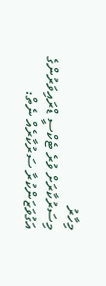މިހާރު
މިސަރުކާރަށް ވުރެ ޓެކްސީ ޑްރައިވަރުންގެ އަގުވަޒަންކުރާ ސަރުކާރެއް ނެތް: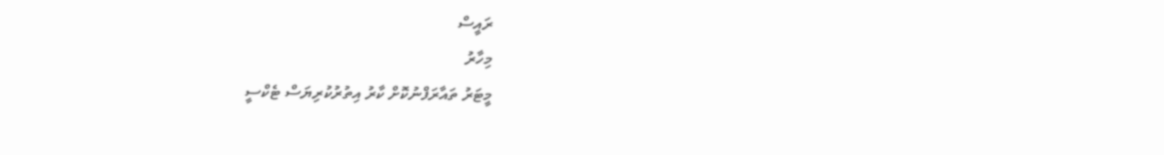ރައީސް
މިހާރު
މީޓަރު ތައާރަފްނުކޮށް ކާރު އިތުރުކުރިޔަސް ޓެކްސީ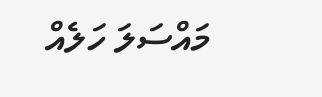މައްސަލަ ހަލެއް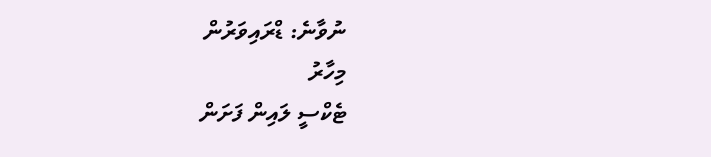ނުވާނެ: ޑްރައިވަރުން
މިހާރު
ޓެކްސީ ލައިން ފަށަން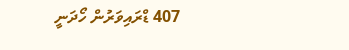407 ޑްރައިވަރުން ހޯދަނީ